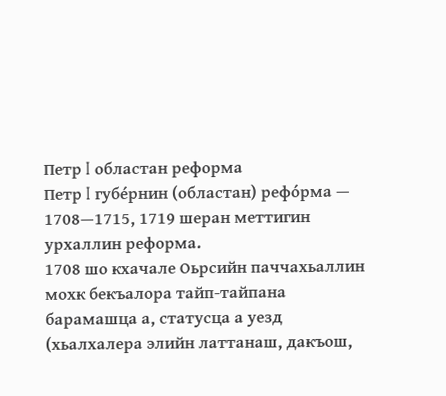Петр I областан реформа
Петр I губе́рнин (областан) рефо́рма — 1708—1715, 1719 шеран меттигин урхаллин реформа.
1708 шо кхачале Оьрсийн паччахьаллин мохк бекъалора тайп-тайпана барамашца а, статусца а уезд (хьалхалера элийн латтанаш, дакъош,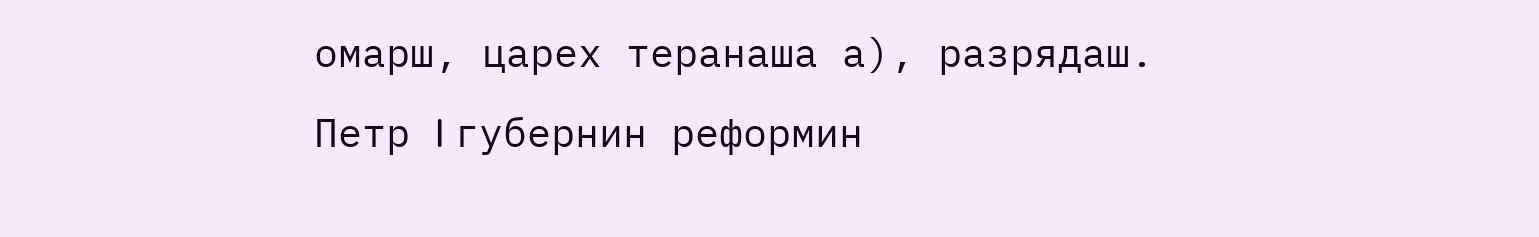омарш, царех теранаша а), разрядаш.
Петр I губернин реформин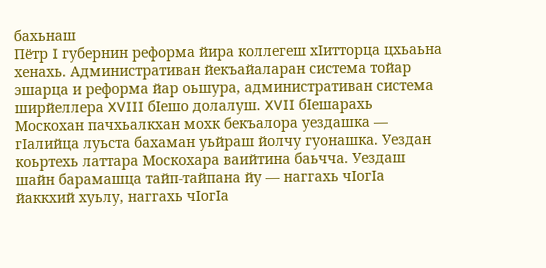бахьнаш
Пётр I губернин реформа йира коллегеш хӀитторца цхьаьна хенахь. Административан йекъайаларан система тойар эшарца и реформа йар оьшура, административан система ширйеллера XVIII бӀешо долалуш. XVII бӀешарахь Москохан пачхьалкхан мохк бекъалора уездашка — гӀалийца луьста бахаман уьйраш йолчу гуонашка. Уездан коьртехь латтара Москохара ваийтина баьчча. Уездаш шайн барамашца тайп-тайпана йу — наггахь чӀогӀа йаккхий хуьлу, наггахь чӀогӀа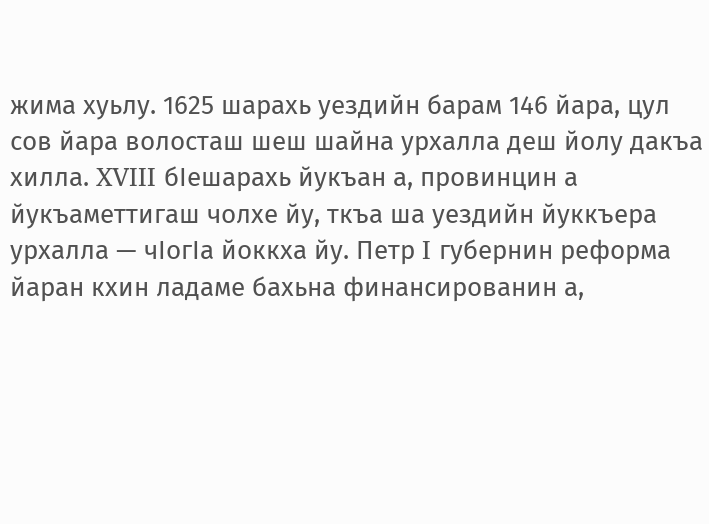жима хуьлу. 1625 шарахь уездийн барам 146 йара, цул сов йара волосташ шеш шайна урхалла деш йолу дакъа хилла. XVIII бӀешарахь йукъан а, провинцин а йукъаметтигаш чолхе йу, ткъа ша уездийн йуккъера урхалла — чӀогӀа йоккха йу. Петр I губернин реформа йаран кхин ладаме бахьна финансированин а,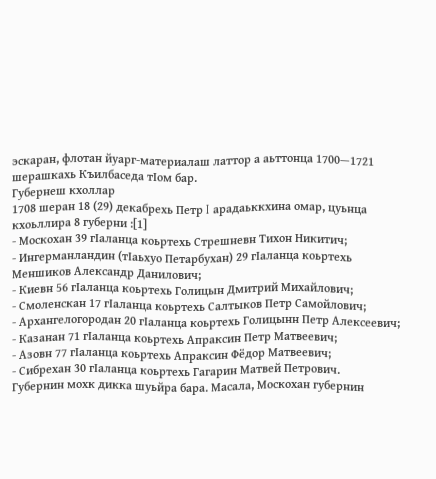эскаран, флотан йуарг-материалаш латтор а аьттонца 1700—1721 шерашкахь Къилбаседа тӀом бар.
Губернеш кхоллар
1708 шеран 18 (29) декабрехь Петр I арадаьккхина омар, цуьнца кхоьллира 8 губерни :[1]
- Москохан 39 гӀаланца коьртехь Стрешневн Тихон Никитич;
- Ингерманландин (тӀаьхуо Петарбухан) 29 гӀаланца коьртехь Меншиков Александр Данилович;
- Киевн 56 гӀаланца коьртехь Голицын Дмитрий Михайлович;
- Смоленскан 17 гӀаланца коьртехь Салтыков Петр Самойлович;
- Архангелогородан 20 гӀаланца коьртехь Голицынн Петр Алексеевич;
- Казанан 71 гӀаланца коьртехь Апраксин Петр Матвеевич;
- Азовн 77 гӀаланца коьртехь Апраксин Фёдор Матвеевич;
- Сибрехан 30 гӀаланца коьртехь Гагарин Матвей Петрович.
Губернин мохк дикка шуьйра бара. Масала, Москохан губернин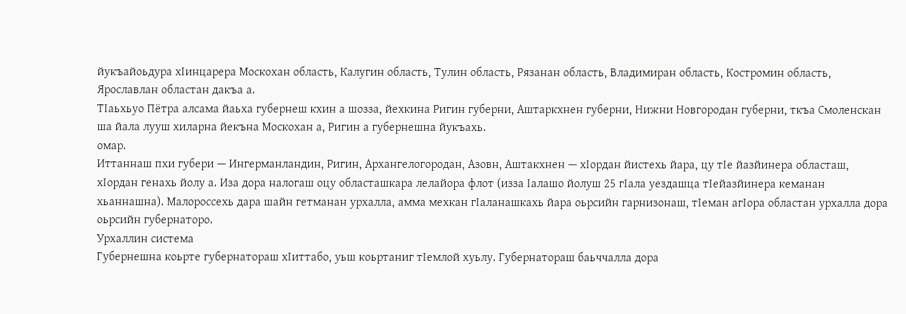йукъайоьдура хӀинцарера Москохан область, Калугин область, Тулин область, Рязанан область, Владимиран область, Костромин область, Ярославлан областан дакъа а.
ТӀаьхьуо Пётра алсама йаьха губернеш кхин а шозза, йехкина Ригин губерни, Аштаркхнен губерни, Нижни Новгородан губерни, ткъа Смоленскан ша йала лууш хиларна йекъна Москохан а, Ригин а губернешна йукъахь.
омар.
Иттаннаш пхи губери — Ингерманландин, Ригин, Архангелогородан, Азовн, Аштакхнен — хӀордан йистехь йара, цу тӀе йазйинера областаш, хӀордан генахь йолу а. Иза дора налогаш оцу областашкара лелайора флот (изза Ӏалашо йолуш 25 гӀала уездашца тӀейазйинера кеманан хьаннашна). Малороссехь дара шайн гетманан урхалла, амма мехкан гӀаланашкахь йара оьрсийн гарнизонаш, тӀеман агӀора областан урхалла дора оьрсийн губернаторо.
Урхаллин система
Губернешна коьрте губернатораш хӀиттабо, уьш коьртаниг тӀемлой хуьлу. Губернатораш баьччалла дора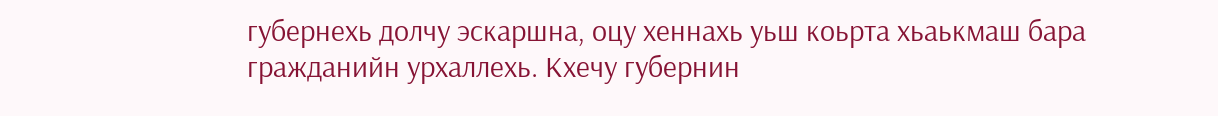губернехь долчу эскаршна, оцу хеннахь уьш коьрта хьаькмаш бара гражданийн урхаллехь. Кхечу губернин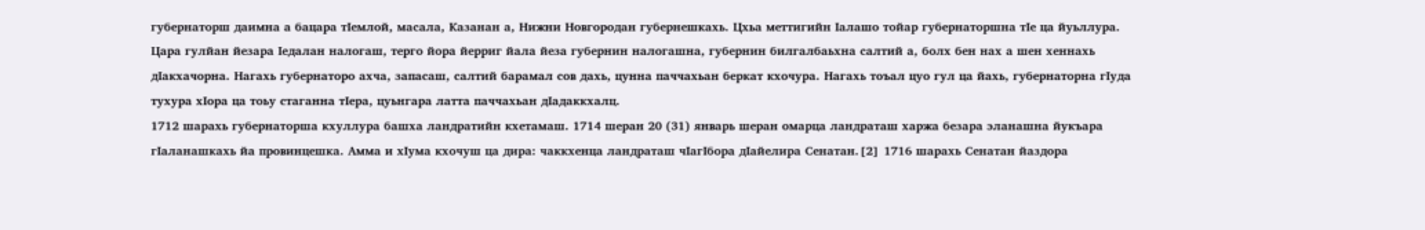губернаторш даимна а бацара тӀемлой, масала, Казанан а, Нижни Новгородан губернешкахь. Цхьа меттигийн Ӏалашо тойар губернаторшна тӀе ца йуьллура. Цара гулйан йезара Ӏедалан налогаш, терго йора йерриг йала йеза губернин налогашна, губернин билгалбаьхна салтий а, болх бен нах а шен хеннахь дӀакхачорна. Нагахь губернаторо ахча, запасаш, салтий барамал сов дахь, цунна паччахьан беркат кхочура. Нагахь тоъал цуо гул ца йахь, губернаторна гӀуда тухура хӀора ца тоьу стаганна тӀера, цуьнгара латта паччахьан дӀадаккхалц.
1712 шарахь губернаторша кхуллура башха ландратийн кхетамаш. 1714 шеран 20 (31) январь шеран омарца ландраташ харжа безара эланашна йукъара гӀаланашкахь йа провинцешка. Амма и хӀума кхочуш ца дира: чаккхенца ландраташ чӀагӀбора дӀайелира Сенатан.[2] 1716 шарахь Сенатан йаздора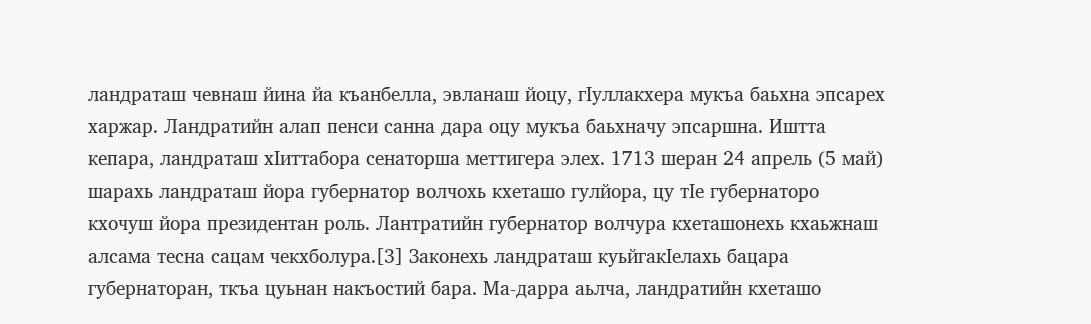ландраташ чевнаш йина йа къанбелла, эвланаш йоцу, гӀуллакхера мукъа баьхна эпсарех харжар. Ландратийн алап пенси санна дара оцу мукъа баьхначу эпсаршна. Иштта кепара, ландраташ хӀиттабора сенаторша меттигера элех. 1713 шеран 24 апрель (5 май) шарахь ландраташ йора губернатор волчохь кхеташо гулйора, цу тӀе губернаторо кхочуш йора президентан роль. Лантратийн губернатор волчура кхеташонехь кхаьжнаш алсама тесна сацам чекхболура.[3] Законехь ландраташ куьйгакӀелахь бацара губернаторан, ткъа цуьнан накъостий бара. Ма-дарра аьлча, ландратийн кхеташо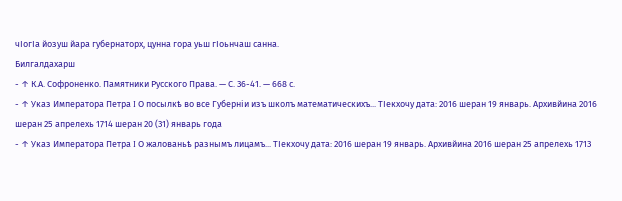чӀогӀа йозуш йара губернаторх, цунна гора уьш гӀоьнчаш санна.
Билгалдахарш
- ↑ К.А. Софроненко. Памятники Русского Права. — С. 36-41. — 668 с.
- ↑ Указ Императора Петра I О посылкѣ во все Губерніи изъ школъ математическихъ... ТӀекхочу дата: 2016 шеран 19 январь. Архивйина 2016 шеран 25 апрелехь 1714 шеран 20 (31) январь года
- ↑ Указ Императора Петра I О жалованьѣ разнымъ лицамъ... ТӀекхочу дата: 2016 шеран 19 январь. Архивйина 2016 шеран 25 апрелехь 1713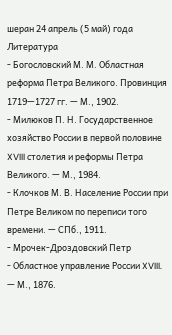шеран 24 апрель (5 май) года
Литература
- Богословский М. М. Областная реформа Петра Великого. Провинция 1719—1727 гг. — М., 1902.
- Милюков П. Н. Государственное хозяйство России в первой половине XVIII столетия и реформы Петра Великого. — М., 1984.
- Клочков М. В. Население России при Петре Великом по переписи того времени. — СПб., 1911.
- Мрочек-Дроздовский Петр
- Областное управление России XVIII. — М., 1876.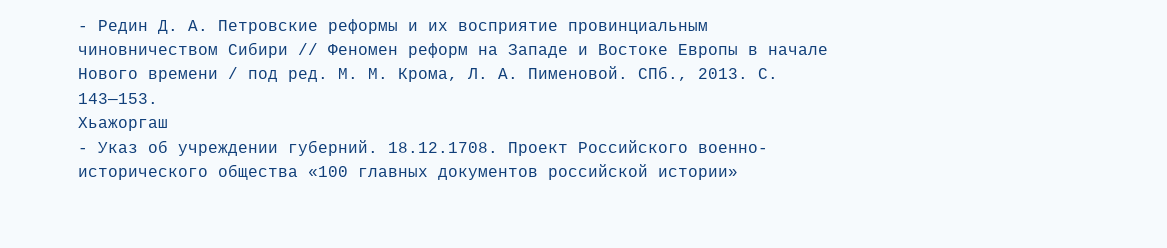- Редин Д. А. Петровские реформы и их восприятие провинциальным чиновничеством Сибири // Феномен реформ на Западе и Востоке Европы в начале Нового времени / под ред. М. М. Крома, Л. А. Пименовой. СПб., 2013. С. 143—153.
Хьажоргаш
- Указ об учреждении губерний. 18.12.1708. Проект Российского военно-исторического общества «100 главных документов российской истории»